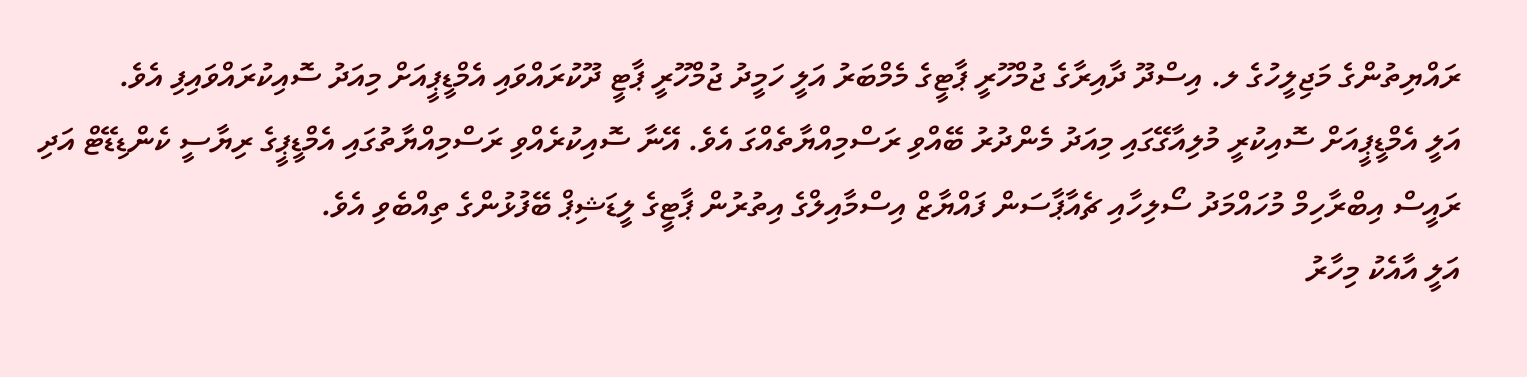ރައްޔިތުންގެ މަޖިލީހުގެ ލ. އިސްދޫ ދާއިރާގެ ޖުމްހޫރީ ޕާޓީގެ މެމްބަރު އަލީ ހަމީދު ޖުމްހޫރީ ޕާޓީ ދޫކުރައްވައި އެމްޑީޕީއަށް މިއަދު ސޮއިކުރައްވައިފި އެވެ.
އަލީ އެމްޑީޕީއަށް ސޮއިކުރީ މުލިއާގޭގައި މިއަދު މެންދުރު ބޭއްވި ރަސްމިއްޔާތެއްގަ އެވެ. އޭނާ ސޮއިކުރެއްވި ރަސްމިއްޔާތުގައި އެމްޑީޕީގެ ރިޔާސީ ކެންޑިޑޭޓް އަދި ރައީސް އިބްރާހިމް މުހައްމަދު ސޯލިހާއި ޗެއާޕާސަން ފައްޔާޒް އިސްމާއިލްގެ އިތުރުން ޕާޓީގެ ލީޑަޝިޕް ބޭފުޅުންގެ ތިއްބެވި އެވެ.
އަލީ އާއެކު މިހާރު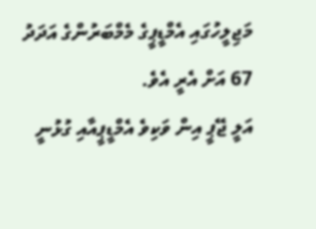މަޖިލީހުގައި އެމްޑީޕީގެ މެމްބަރުންގެ އަދަދު 67 އަށް އެރީ އެވެ.
އަލީ ޖޭޕީ އިން ވަކިވެ އެމްޑީޕީއާއި ގުޅުނީ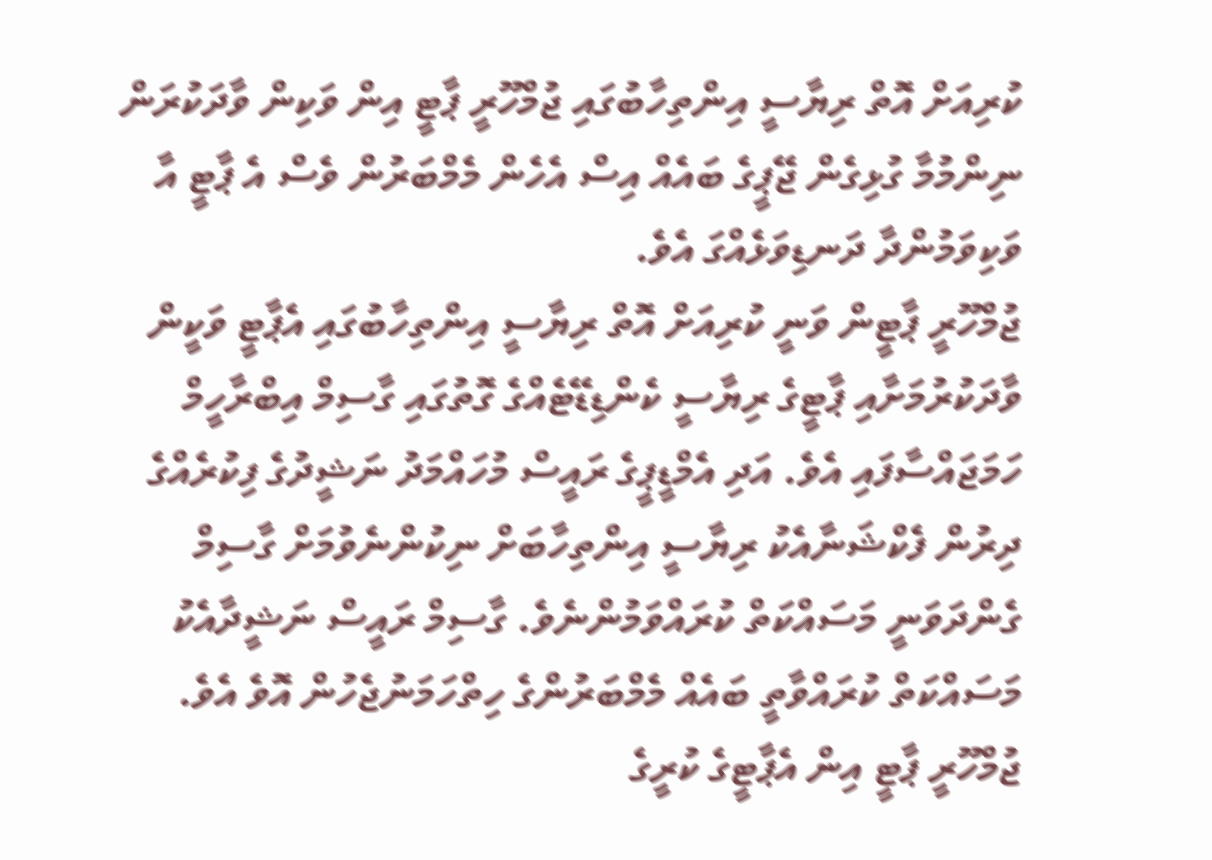ކުރިއަށް އޮތް ރިޔާސީ އިންތިހާބުގައި ޖުމްހޫރީ ޕާޓީ އިން ވަކިން ވާދަކުރަން ނިންމުމާ ގުޅިގެން ޖޭޕީގެ ބައެއް އިސް އެހެން މެމްބަރުން ވެސް އެ ޕާޓީ އާ ވަކިވަމުންދާ ދަނޑިވަޅެއްގަ އެވެ.
ޖުމްހޫރީ ޕާޓީން ވަނީ ކުރިއަށް އޮތް ރިޔާސީ އިންތިހާބުގައި އެޕާޓީ ވަކީން ވާދަކުރުމަށާއި ޕާޓީގެ ރިޔާސީ ކެންޑިޑޭޓެއްގެ ގޮތުގައި ގާސިމް އިބްރާހީމް ހަމަޖައްސާފައި އެވެ. އަދި އެމްޑީޕީގެ ރައީސް މުހައްމަދު ނަޝީދުގެ ފިކުރެއްގެ ދިރުން ފެކްޝަނާއެކު ރިޔާސީ އިންތިހާބަށް ނިކުންނެވުމަށް ގާސިމް ގެންދަވަނީ މަސައްކަތް ކުރައްވަމުންނެވެ. ގާސިމް ރައީސް ނަޝީދާއެކު މަސައްކަތް ކުރައްވާތީ ބައެއް މެމްބަރުންގެ ހިތްހަމަނުޖެހުން އޮވެ އެވެ.
ޖުމްހޫރީ ޕާޓީ އިން އެޕާޓީގެ ކުރީގެ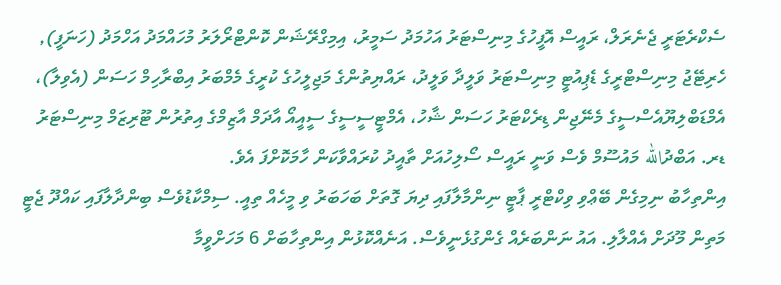ސެކްރެޓަރީ ޖެނެރަލް، ރައީސް އޮފީހުގެ މިނިސްޓަރު އަހުމަދު ސަމީރު، އިމިގްރޭޝަން ކޮންޓްރޯލަރު މުހައްމަދު އަހްމަދު (ހަނަފީ), ހެރިޓޭޖު މިނިސްޓްރީގެ ޑެޕިއުޓީ މިނިސްޓަރު ވަލީދާ ވަލީދު، ރައްޔިތުންގެ މަޖިލީހުގެ ކުރީގެ މެމްބަރު އިބްރާހިމް ހަސަން (އެވިލާ)، އެމްޑަބްލިޔޫއެސްސީގެ މެނޭޖިން ޑިރެކްޓަރު ހަސަން ޝާހު، އެމްޓީސީސީގެ ސީއީއޯ އާދަމް އާޒިމްގެ އިތުރުން ޓޫރިޒަމް މިނިސްޓަރު ޑރ. އަބްދުالله މައުސޫމް ވެސް ވަނީ ރައީސް ސޯލިހުއަށް ތާއީދު ކުރައްވާކަން ހާމަކޮށްފަ އެވެ.
އިންތިހާބު ނިމިގެން ބޭޢްވި ވިކްޓްރީ ޕާޓީ ނިންމާލާފައި ދިޔަ ގޮތަށް ބަހަބަރު ވި މީހެއް ތިއީ. ސިމްކާޑުވެސް ބިންދާލާފައި ކައްދޫ ޖެޓީ މަތިން މޫދަށް އެއްލާލި. އައު ނަންބަރެއް ގެންގުޅެނީވެސް. އަނެއްކޮޅުން އިންތިހާބަށް 6 މަހަށްވީމާ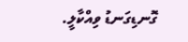ގޮނޑިގަނޑު ވިއްކާލީ.